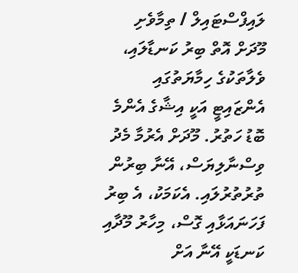ލައިފްސްޓައިލް / ތިމާވެށި
މޫދަށް އޮތް ބިރު ކަނޑާލައި، ވެލާތަކުގެ ހިމާޔަތުގައި
އެންޒައިޓީ އަކީ އިޝާގެ އެންމެ ބޮޑު ހަތުރު. މޫދަށް އެރުމާ މެދު ވިސްނާލިޔަސް، އޭނާ ބިރުން ތުރުތުރުލައި. އެކަމަކު، އެ ބިރު ފަހަނައަޅާއި ގޮސް، މިހާރު މޫދާއި ކަނޑަކީ އޭނާ އަށް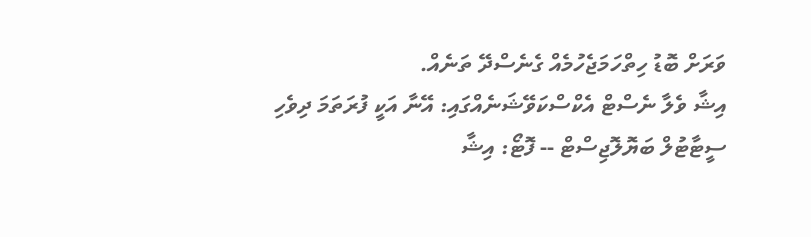ވަރަށް ބޮޑު ހިތްހަމަޖެހުމެއް ގެނެސްދޭ ތަނެއް.
އިޝާ ވެލާ ނެސްޓް އެކްސްކަވޭޝަނެއްގައި: އޭނާ އަކީ ފުރަތަމަ ދިވެހި ސީޓާޓުލް ބަޔޮލޮޖިސްޓް -- ފޮޓޯ: އިޝާ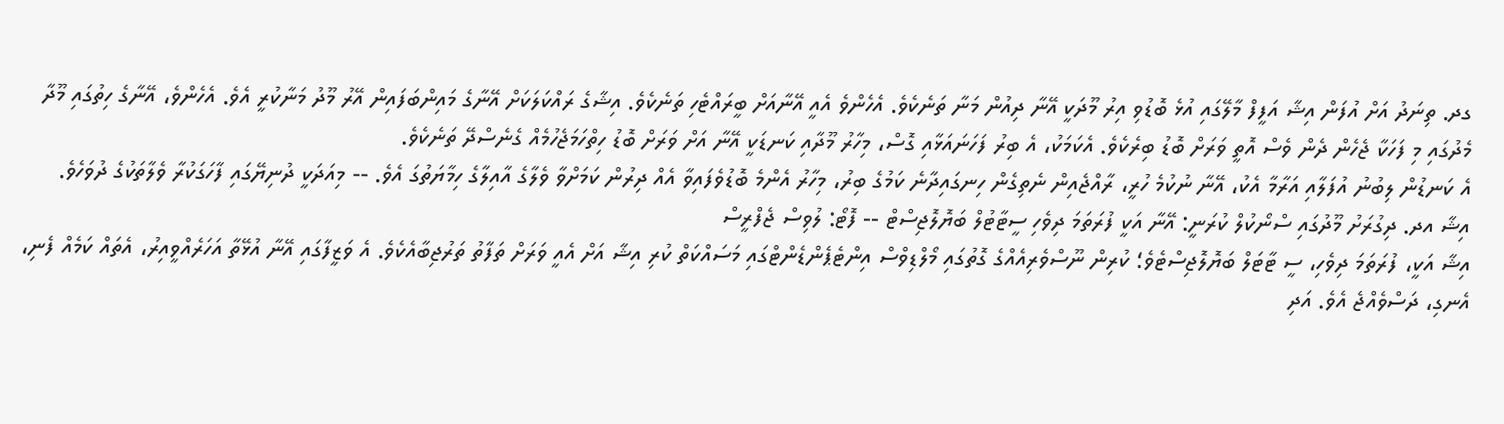ގދ. ތިނަދު އަށް އުފަން އިޝާ އަފީފް މާލޭގައި އުޅެ ބޮޑުވި އިރު މޫދަކީ އޭނާ ދިއުން މަނާ ތަނެކެވެ. އެހެންވެ އެއީ އޭނާއަށް ބީރައްޓެހި ތަނެކެވެ. އިޝާގެ ރައްކަލަކަށް އޭނާގެ މައިންބަފައިން އޭރު މޫދު މަނާކުރީ އެވެ. އެހެންވެ، އޭނާގެ ހިތުގައި މޫދާ މެދުގައި މި ފަހަކާ ޖެހެން ދެން ވެސް އޮތީ ވަރަށް ބޮޑު ބިރެކެވެ. އެކަމަކު، އެ ބިރު ފަހަނައަޅާއި ގޮސް، މިހާރު މޫދާއި ކަނޑަކީ އޭނާ އަށް ވަރަށް ބޮޑު ހިތްހަމަޖެހުމެއް ގެނެސްދޭ ތަނެކެވެ.
އެ ކަނޑުން ލިބުނު އުފަލާއި އަރާމާ އެކު، އޭނާ ނުކުމެ ހުރީ، ރާއްޖެއިން ނެތިގެން ހިނގައިދާނެ ކަމުގެ ބިރު، މިހާރު އެންމެ ބޮޑުވެފައިވާ އެއް ދިރުން ކަމަށްވާ ވެލާގެ އާއިލާގެ ހިމާޔަތުގަ އެވެ. -- މިއަދަކީ ދުނިޔޭގައި ފާހަގަކުރާ ވެލާތަކުގެ ދުވަހެވެ.
އިޝާ އދ. ދިގުރަށު މޫދުގައި ސްނޯކުލް ކުރަނީ: އޭނާ އަކީ ފުރަތަމަ ދިވެހި ސީޓާޓުލް ބަޔޮލޮޖިސްޓް -- ފޮޓޯ: ލުވިސް ޖެފްރީސް
އިޝާ އަކީ، ފުރަތަމަ ދިވެހި، ސީ ޓާޓަލް ބަޔޮލޮޖިސްޓެވެ؛ ކުރިން ނޫސްވެރިއެއްގެ ގޮތުގައި މޯލްޑިވްސް އިންޓެޕެންޑެންޓްގައި މަސައްކަތް ކުރި އިޝާ އަށް އެއީ ވަރަށް ތަފާތު ތަރުޖިބާއެކެވެ. އެ ވަޒީފާގައި އޭނާ އުޅޭތާ އަހަރެއްވީއިރު، އެތައް ކަމެއް ފެނި، އެނގި، ދަސްވެއްޖެ އެވެ. އަދި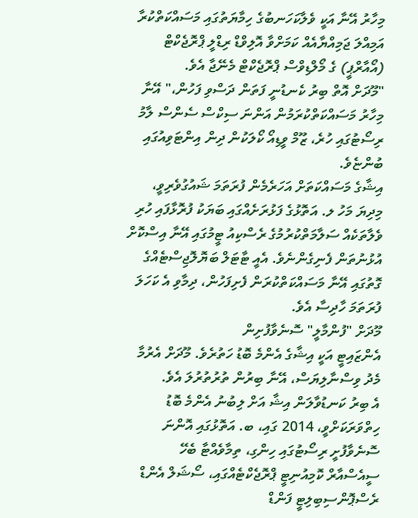މިހާރު އޭނާ އަކީ ވެލާކަހަނބުގެ ހިމާޔަތުގައި މަސައްކަތްކުރާ އަމިއްލަ ޖަމިއްޔާއެއް ކަމަށްވާ އޮލިވްޑް ރިޑްލީ ޕްރޮޖެކްޓް (އޯއާރްޕީ) ގެ މޯލްޑިވްސް ޕްރޮޖެކްޓް މެނޭޖާ އެވެ.
"މޫދަށް އޮތް ބިރު ކެނޑުނީ ފަތަން ދަސްވި ފަހުން،" އޭނާ މިހާރު މަސައްކަތްކުރަމުން އަންނަ ސިކްސް ސެންސް ލާމު ރިސޯޓުގައި ހުރެ، ޒޫމް ވީޑިއޯ ކޯލަކުން ދިން އިންޓަވިއުގައި ބުންޏެވެ.
އިޝާގެ މަސައްކަތަށް އަހަރެމެން ފުރަތަމަ ޝައުގުވެރިވީ، މިދިޔަ މަހު ލ. އަތޮޅުގެ ފަޅުރަށެއްގައި ބަޔަކު ފުރޮޅާފައި ހުރި ވެލާތަކެއް ސަލާމަތްކުރުމުގެ ރެސްކިއު ޓީމުގައި އޭނާ އިސްކޮށް އުޅުނުތަން ފެނިގެންނެވެ. އެއީ ޓާޓަލް ބަޔޮލޮޖިސްޓެއްގެ ގޮތުގައި އޭނާ މަސައްކަތްކުރަން ފެށިފަހުން، ދިމާވި އެ ކަހަލަ ފުރަތަމަ ހާދިސާ އެވެ.
މޫދަށް "ފުންމާލީ" ސޮނެވާފުށިން
އެންޒައިޓީ އަކީ އިޝާގެ އެންމެ ބޮޑު ހަތުރެވެ. މޫދަށް އެރުމާ މެދު ވިސްނާލިޔަސް، އޭނާ ބިރުން ތުރުތުރުލަ އެވެ.
އެ ބިރު ކަނޑުވާލަން އިޝާ އަށް ލިބުނު އެންމެ ބޮޑު ހިތްވަރަކަށްވީ، 2014 ގައި، ބ. އަތޮޅުގައި އޮންނަ ސޮނެވާފުށީ ރިސޯޓުގައި ހިންގި، ތިމާވެއްޓާ ބެހޭ ސީއެސްއާރް ކޮމިއުނިޓީ ޕްރޮޖެކްޓެއްގައި، ސޯޝަލް އެންޑް ރެސްޕޮންސިބިލިޓީ ފަންޑް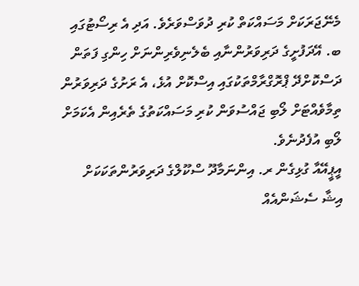މެނޭޖަރަކަށް މަސައްކަތް ކުރި ދުވަސްވަރެވެ. އަދި އެ ރިސޯޓުގައި ބ. އޭދަފުށީގެ ދަރިވަރުންނާއި ބެލެނިވެރިންނަށް ހިންގި ފަތަން ދަސްކޮށްދޭ ޕްރޮގްރާމްތަކުގައި އިސްކޮށް އުޅެ، އެ ރަށުގެ ދަރިވަރުން ތިމާވެއްޓަށް ލޯބި ޖައްސުވަން ކުރި މަސައްކަތުގެ ތެރެއިން އެކަމަށް ލޯބި އުފެދުނެވެ.
އީޕީއޭއާ ގުޅިގެން ރ. އިންނަމާދޫ ސްކޫލްގެ ދަރިވަރުންތަކަކަށް އިޝާ ސެޝަންއެއް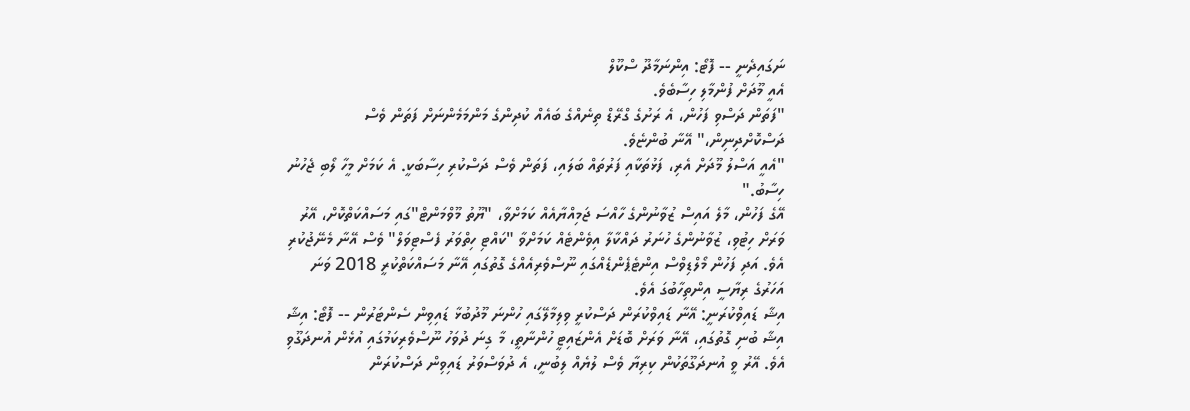ނަގައިދެނީ -- ފޮޓޯ: އިންނަމާދޫ ސްކޫލް
އެއީ މޫދަށް ފުންމާލި ހިސާބެވެ.
"ފަތަން ދަސްވި ފަހުން، އެ ރަށުގެ ގްރޭޑް ތިނެއްގެ ބައެއް ކުދިންގެ މަންމަމެންނަށް ފަތަން ވެސް ދަސްކޮށްދިނިން،" އޭނާ ބުންޏެވެ.
"އެއީ އަސްލު މޫދަށް އެރި، ފަޅުތަކާއި ފަރުތައް ބަލައި، ފަތަން ވެސް ދަސްކުރި ހިސާބަކީ. އެ ކަމަށް މީހާ ލޯބި ޖެހުނު ހިސާބު."
އޭގެ ފަހުން، މާލެ އައިސް ޒުވާނުންގެ ހާއްސަ ޖަމިއްޔާއެއް ކަމަށްވާ، "ޔޫތު މޫވްމަންޓް"ގައި މަސައްކަތްކޮށް، އޭރު ވަރަށް ހިޓުވި، ޒުވާނުންގެ ހުނަރު ދައްކާލާ އިވެންޓެއް ކަމަށްވާ "ކައްޓި ހިތްވަރު ފެސްޓިވަލް" ވެސް އޭނާ މެނޭޖުކުރި އެވެ. އަދި ފަހުން މޯލްޑިވްސް އިންޓެޕެންޑެއްގައި ނޫސްވެރިއެއްގެ ގޮތުގައި އޭނާ މަސައްކަތްކުރީ 2018 ވަނަ އަހަރުގެ ރިޔާސީ އިންތިހާބުގަ އެވެ.
އިޝާ ޑައިވްކުރަނީ: އޭނާ ޑައިވްކުރަން ދަސްކުރީ ވިލިމާލޭގައި ހުންނަ މޫދުބުޅާ ޑައިވިން ސެންޓަރުން -- ފޮޓޯ: އިޝާ
އިޝާ ބުނި ގޮތުގައި، އޭނާ ވަރަށް ބޮޑަށް އެންޒައިޓީ ހުންނާތީ، މާ ގިނަ ދުވަހު ނޫސްވެރިކަމުގައި އުޅެން އުނދަގޫވި އެވެ. އޭރު ވީ އުނދަގޫތަކުން ކިރިޔާ ވެސް ލުޔެއް ލިބުނީ، އެ ދުވަސްވަރު ޑައިވިން ދަސްކުރަން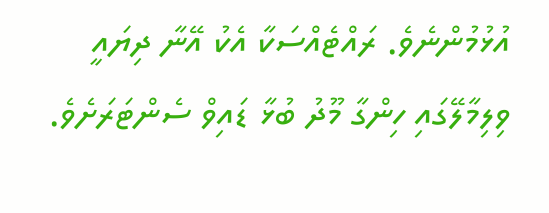އުޅުމުންނެވެ. ރައްޓެއްސަކާ އެކު އޭނާ ދިޔައީ ވިލިމާލޭގައި ހިންގާ މޫދު ބުޅާ ޑައިވް ސެންޓަރަށެވެ.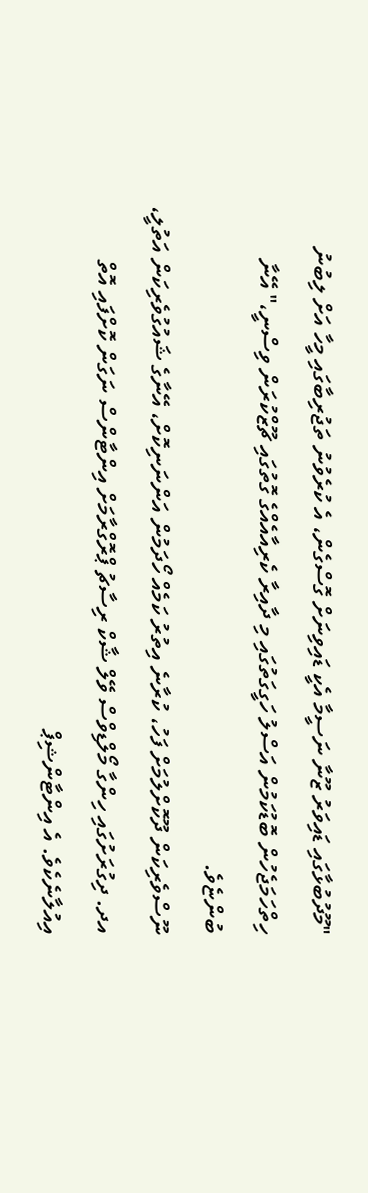"މޫދުބުޅާގައި ޑައިވަރު ޒޫނާ ނަސީމާ އެކީ ޑައިވިނަށް ގޮސްގެން، އެ ކުރެވުނު ތަޖުރިބާގައި މީހާ އަށް ލިބުނު ހިތްހަމަޖެހުން ބޮޑުކަމުން އަސްލު ހަގީގަތުގައި މި ދާއިރާ ކެރިއާއެއްގެ ގޮތުގައި ޗޫޒްކުރަން ވިސްނީ،" އޭނާ ބުންޏެވެ.
ނޫސްވެރިކަން ދޫކޮށްލުމަށް ފަހު، ކުރާނެ އިތުރު ކަމެއް ހޯދަމުން އަންނަނިކޮށް، އޭނާގެ ޝައުގުވެރިކަން އަތުލީ، އދ. ދިގުރަށުގައި ހިންގާ މޯލްޑިވްސް ވޭލް ޝާކް ރިސާޗު ޕްރޮގްރާމަށް އިންޓާންސް ނަގަން ކޮށްފައި އޮތް އިއުލާނެކެވެ. އެ އިންޓާންޝިޕް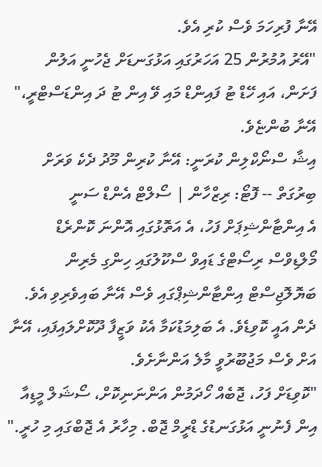އޭނާ ފުރިހަމަ ވެސް ކުރި އެވެ.
"އޭރު އުމުރުން 25 އަހަރުގައި އަޅުގަނޑަށް ޖެހުނީ އަލުން ފަށަން، އައި ހޭޑް ޓު ފައިންޑް މައި ވޭ އިން ޓު ދަ އިންޑަސްޓްރީ،" އޭނާ ބުންޏެވެ.
އިޝާ ސްނޯކްލިން ކުރަނީ: އޭނާ ކުރިން މޫދު ދެކެ ވަރަށް ބިރުގަތް -- ފޮޓޯ: ރިޒްހާން | ސޯލްޓް އެންޑް ސަނީ
އެ އިންޓާންޝިޕަށް ފަހު، އެ އަތޮޅުގައި އޮންނަ ކޮންރެޑް މޯލްޑިވްސް ރިސޯޓްގެ ޑައިވް ސްކޫލުގައި ހިންގި މެރިން ބަޔޮލޮޖިސްޓް އިންޓާންޝިޕްގައި ވެސް އޭނާ ބައިވެރިވި އެވެ.
ދެން އައީ ކޮވިޑެވެ. އެ ބަލިމަޑުކަމާ އެކު ވަޒީފާ ދޫކޮށްލައިފައި، އޭނާ އަށް ވެސް މަޖުބޫރުވީ މާލެ އަންނާށެވެ.
"ކޮވިޑަށް ފަހު، ޖޮބެއް ހޯދަމުން އަންނަނިކޮށް، ސޯޝަލް މީޑިއާ އިން ފެނުނީ އަޅުގަނޑުގެ ޑްރީމް ޖޮބް. މިހާރު އެ ޖޮބްގައި މި ހުރީ."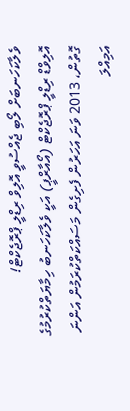ވެލާކަހަނބަށް ލޯބި ޖެއްސުވީ އޮލިވް ރިޑްލީ ޕްރޮޖެކްޓް!
އޮލިވްޑް ރިޑްލީ ޕްރޮޖެކްޓް (އޯއާރްޕީ) އަކީ ވެލާކަހަނބު ހިމާޔަތްކުރުމުގެ ގޮތުން، 2013 ވަނަ އަހަރުން ފެށިގެން މަސައްކަތްކުރަމުން އަންނަ އަމިއްލަ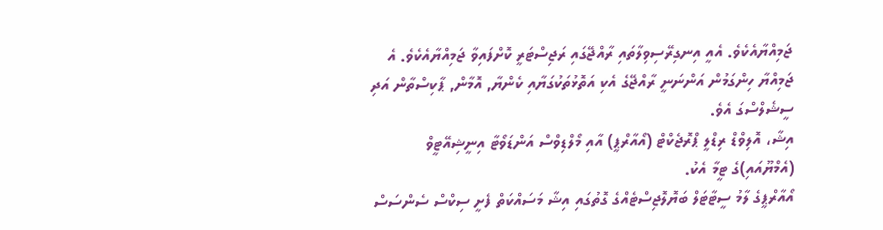ޖަމިއްޔާއެކެވެ. އެއީ އިނގިރޭސިވިލާތައި ރާއްޖޭގައި ރަޖިސްޓަރީ ކޮށްފައިވާ ޖަމިއްޔާއެކެވެ. އެ ޖަމިއްޔާ ހިންގަމުން އަންނަނީ ރާއްޖޭގެ އެކި އަތޮޅުތަކުގަޔާއި ކެންޔާ, އޮމާން, ޕާކިސްތާން އަދި ސީޝެލްސްގަ އެވެ.
އިޝާ، އޮލިވްޑް ރިޑްލީ ޕްރޮޖެކްޓް (އޯއާރްޕީ) އާއި މޯލްޑިވްސް އަންޑަވޯޓާ އިނީޝިއޭޓީވް (އެމްޔޫއައި)ގެ ޓީމާ އެކު.
އޯއާރްޕީގެ ލާމު ސީޓާޓަލް ބަޔޮލޮޖިސްޓެއްގެ ގޮތުގައި އިޝާ މަސައްކަތް ފެށީ ސިކްސް ސެންސަސް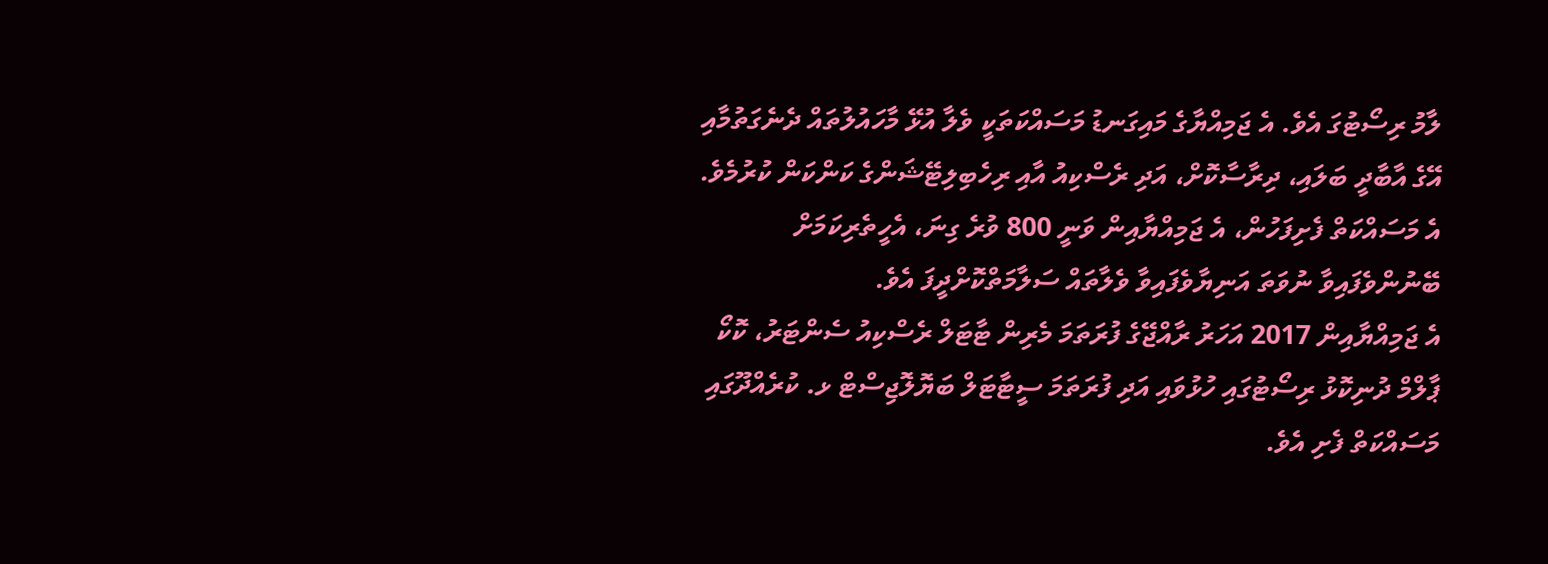ލާމު ރިސޯޓުގަ އެވެ. އެ ޖަމިއްޔާގެ މައިގަނޑު މަސައްކަތަކީ ވެލާ އުޅޭ މާހައުލުތައް ދެނެގަތުމާއި އޭގެ އާބާދީ ބަލައި، ދިރާސާކޮށް، އަދި ރެސްކިއު އާއި ރިހެބިލިޓޭޝަންގެ ކަންކަން ކުރުމެވެ.
އެ މަސައްކަތް ފެށިފަހުން، އެ ޖަމިއްޔާއިން ވަނީ 800 ވުރެ ގިނަ، އެހީތެރިކަމަށް ބޭނުންވެފައިވާ ނުވަތަ އަނިޔާވެފައިވާ ވެލާތައް ސަލާމަތްކޮށްދީފަ އެވެ.
އެ ޖަމިއްޔާއިން 2017 އަހަރު ރާއްޖޭގެ ފުރަތަމަ މެރިން ޓާޓަލް ރެސްކިއު ސެންޓަރު، ކޮކޯ ޕާލްމް ދުނިކޮޅު ރިސޯޓުގައި ހުޅުވައި އަދި ފުރަތަމަ ސީޓާޓަލް ބަޔޮލޮޖިސްޓް ޅ. ކުރެއްދޫގައި މަސައްކަތް ފެށި އެވެ.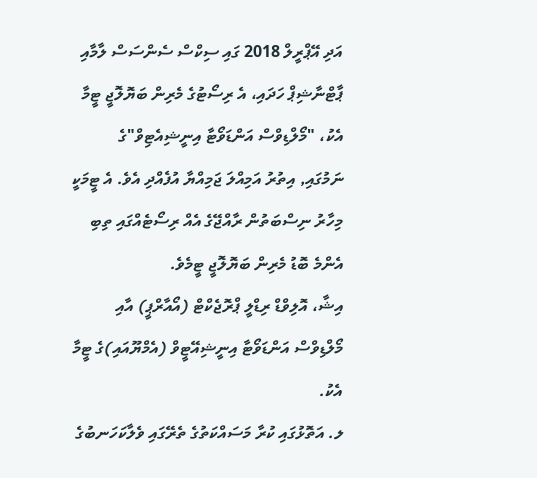އަދި އޭޕްރީލް 2018 ގައި ސިކްސް ސެންސަސް ލާމާއި ޕާޓްނާޝިޕް ހަދައި، އެ ރިސޯޓުގެ މެރިން ބަޔޮލޮޖީ ޓީމާ އެކު، "މޯލްޑިވްސް އަންޑަވޯޓާ އިނީޝިއެޓިވް"ގެ ނަމުގައި, އިތުރު އަމިއްލަ ޖަމިއްޔާ އުފެއްދި އެވެ. އެ ޓީމަކީ މިހާރު ނިސްބަތުން ރާއްޖޭގެ އެއް ރިސޯޓެއްގައި ތިބި އެންމެ ބޮޑު މެރިން ބަޔޮލޮޖީ ޓީމެވެ.
އިޝާ، އޮލިވްޑް ރިޑްލީ ޕްރޮޖެކްޓް (އޯއާރްޕީ) އާއި މޯލްޑިވްސް އަންޑަވޯޓާ އިނީޝިއޭޓީވް (އެމްޔޫއައި)ގެ ޓީމާ އެކު.
ލ. އަތޮޅުގައި ކުރާ މަސައްކަތުގެ ތެރޭގައި ވެލާކަހަނބުގެ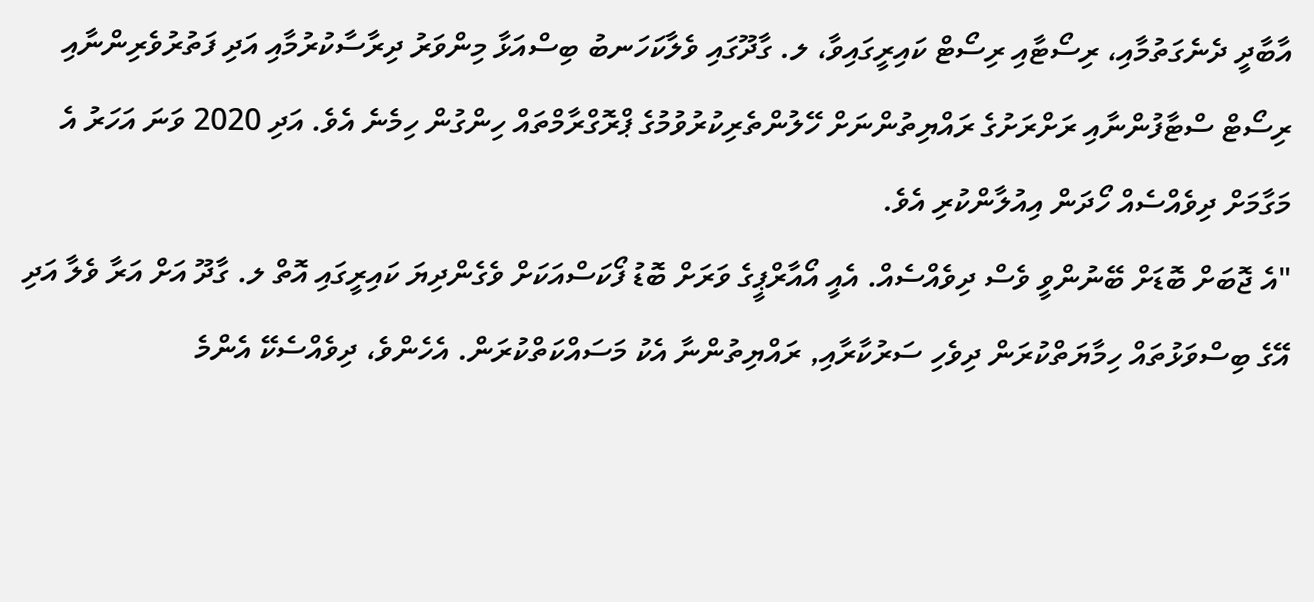އާބާދީ ދެނެގަތުމާއި، ރިސޯޓާއި ރިސޯޓް ކައިރީގައިވާ، ލ. ގާދޫގައި ވެލާކަހަނބު ބިސްއަޅާ މިންވަރު ދިރާސާކުރުމާއި އަދި ފަތުރުވެރިންނާއި ރިސޯޓް ސްޓާފުންނާއި ރަށްރަށުގެ ރައްޔިތުންނަށް ހޭލުންތެރިކުރުވުމުގެ ޕްރޮގްރާމްތައް ހިންގުން ހިމެނެ އެވެ. އަދި 2020 ވަނަ އަހަރު އެ މަގާމަށް ދިވެއްސެއް ހޯދަން އިއުލާންކުރި އެވެ.
"އެ ޖޮބަށް ބޮޑަށް ބޭނުންވީ ވެސް ދިވެއްސެއް. އެއީ އޯއާރްޕީގެ ވަރަށް ބޮޑު ފޯކަސްއަކަށް ވެގެންދިޔަ ކައިރީގައި އޮތް ލ. ގާދޫ އަށް އަރާ ވެލާ އަދި އޭގެ ބިސްވަޅުތައް ހިމާޔަތްކުރަން ދިވެހި ސަރުކާރާއި, ރައްޔިތުންނާ އެކު މަސައްކަތްކުރަން. އެހެންވެ، ދިވެއްސެކޭ އެންމެ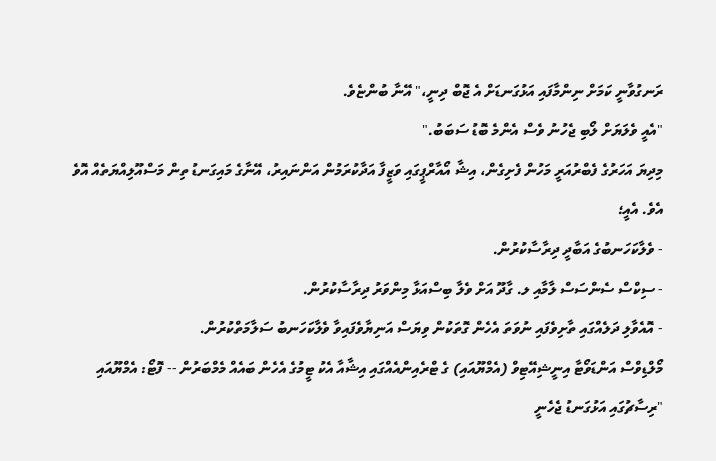ރަނގުވާނީ ކަމަށް ނިންމާފައި އަޅުގަނޑަށް އެ ޖޮބް ދިނީ،" އޭނާ ބުންޏެވެ.
"އެއީ ވެލަޔަށް ލޯބި ޖެހުނު ވެސް އެންމެ ބޮޑު ސަބަބު."
މިދިޔަ އަހަރުގެ ފެބްރުއަރީ މަހުން ފެށިގެން، އިޝާ އޯއާރްޕީގައި ވަޒީފާ އަދާކުރަމުން އަންނައިރު، އޭނާގެ މައިގަނޑު ތިން މަސްއޫލިއްޔަތެއް އޮވެ އެވެ. އެއީ؛
- ވެލާކަހަނބުގެ އަބާދީ ދިރާސާކުރުން.
- ސިކްސް ސެންސަސް ލާމާއި ލ. ގާދޫ އަށް ވެލާ ބިސްއަޅާ މިންވަރު ދިރާސާކުރުން.
- އޮއެވާލި ދަލެއްގައި ތާށިވެފައި ނުވަތަ އެހެން ގޮތަކުން ވިޔަސް އަނިޔާވެފައިވާ ވެލާކަހަނބު ސަލާމަތްކުރުން.
މޯލްޑިވްސް އަންޑަވޯޓާ އިނީޝިއޭޓިވް (އެމްޔޫއައި) ގެ ޓްރެއިންއެއްގައި އިޝާއާ އެކު ޓީމުގެ އެހެން ބައެއް މެމްބަރުން -- ފޮޓޯ: އެމްޔޫއައި
"ރިސާޗުގައި އަޅުގަނޑު ޖެހެނީ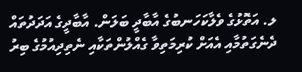ލ. އަތޮޅުގެ ވެލާކަހަނބުގެ އާބާދީ ބަލަން. އާބާދީގެ އަދަދުތައް ދެނެގަތުމާއި އެއަށް ކުރިމަތިވާ ގެއްލުންތަކާއި ނެތިދިއުމުގެ ބިރު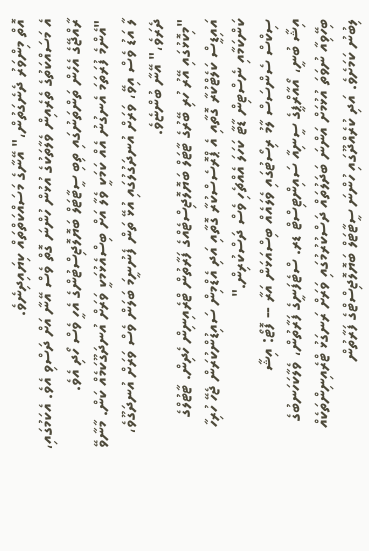އޮތް މިންވަރު ދެނެގަތުން،" އޭނާގެ މަސައްކަތްތައް ކިޔައިދިނެވެ.
އެ މަސައްކަތުގެ ތެރެއިން ވެލާތަކުގެ އުޅުން ހުންނަ ގޮތް ވެސް އޭނާ އަށް ދަސްވި އެވެ. އެކަމުގައި، ރާއްޖޭގެ އެހެން ތަންތަނުގައި ތިބި ސީޓާޓަލް ބަޔޮލޮޖިސްޓުންގެ އެހީ ވެސް ހޯދި އެވެ.
"އެންމެ ފުރަތަމަ އެނގުނު އެއް ކަމަކީ ވެލާ އަށް ބިސްއެޅުމަކީ ވަރަށް އުނދަގޫކަމެއް ކަން. މާނާވޭ ލާ އަޑު ވެސް އިވޭ، ވަރަށް އުނދަގުލުގައި އުޅޭ ތަން ފެނުނީމަ ބަލަން ވެސް ވަރަށް އުނދަގޫވެ، ދެރަވެ،" އޭނާ ބުންޏެވެ.
"މިކޮޅުގައި އޭރު ހުރި ބޭރުގެ ޓާޓަލް ބަޔޮލޮޖިސްޓެއްގެ ފަރާތުން ޓްރެއިނިން ހެދިން. ޓާޓުލްގެ އައިޑީސް ކަލެޓްކުރާ ގޮތާއި އެ ޕްރޮސެސްކުރާ ގޮތާއި އަދި އެޑްމިން ސައިޑުންކުރަން ޖެހޭ ހުރިހާ ކަންކަމާއި ނެސްޓިން ޑާޓާ ކަހަލަ އެއްޗެހި ވެސް ދަސްކުރިން."
ސިކްސް ސެންސަސް ލާމު ރިސޯޓުގައި ވެލައެއް ބިސްއަޅަން އަރާ -- ފޮޓޯ: އިޝާ
އިޝާ ބުނީ، އޯއާރްޕީގެ ސީނިއާ ސައިންޓިސްޓް ޑރ. ސްޓެފަނީގެ ފަރާތުން، ވެލާކަހަނބުގެ ބިހޭވިއާ ނުވަތަ އުޅުމަށް އަންނަ ބަދަލުތައް ދަސްކުރުމުގައި ވަރަށް ރަނގަޅު ޓްރެއިނިންތަކެއް ލިބުނު ކަމަށެވެ. އަދި ކުރެއްދޫގައި ހުންނަ ސީޓާޓަލް ބަޔޮލޮޖިސްޓްގެ ފަރާތުން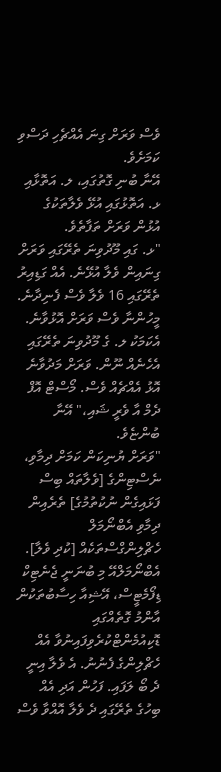ވެސް ވަރަށް ގިނަ އެއްޗެހި ދަސްވި ކަމަށެވެ.
އޭނާ ބުނި ގޮތުގައި، ލ. އަތޮޅާއި ޅ. އަތޮޅުގައި އުޅޭ ވެލާތަކުގެ އުޅުން ވަރަށް ތަފާތެވެ.
"ޅ. ގައި މޫދުވިނަ ތެރޭގައި ވަރަށް ގިނައިން ވެލާ އުޅޭނެ. އެއް ގަޑިއިރު ތެރޭގައި 16 ވެލާ ވެސް ފެނިދާނެ. މީހުންނާ ވެސް ވަރަށް އޮޅުވާނެ. އެކަމަކު ލ. ގެ މޫދުވިނަ ތެރޭގައި އެހެނެއް ނޫން. ވަރަށް މަދުވާނެ އޮޅު އެއްޗެއް ވެސް. މޯސްޓް އޮފް ދެމް އާ ވެރީ ޝައި،" އޭނާ ބުންޏެވެ.
"ވަރަށް ޔުނިކަން ކަމަށް ދިމާވި، ނެސްޓިންގެ [ވެލާތައް ބިސް ފަޅައިގެން ނުކުތުމުގެ] ތެރެއިން ދިމާވި އެބްނޯމަލް ހެޗްލިންގްސްތަކެއް [ކުދި ވެލާ]. އެބްނޯމަލްއޭ މި ބުނަނީ ޖެނެޓިކް ޑިފޯމެޓީސް، އޭޝިއާ ހިސާބުތަކުން އާންމު ގޮތެއްގައި ޑޮކިއުމެންޓްކުރެވިފައިނުވާ އެއް ހެޗްލިންގެ ފެނުނު. އެ ވެލާ އިނީ ދެ ބޯ ލަފައި. ފަހުން އަދި އެއް ބިހުގެ ތެރޭގައި ދެ ވެލާ އޮއްވާ ވެސް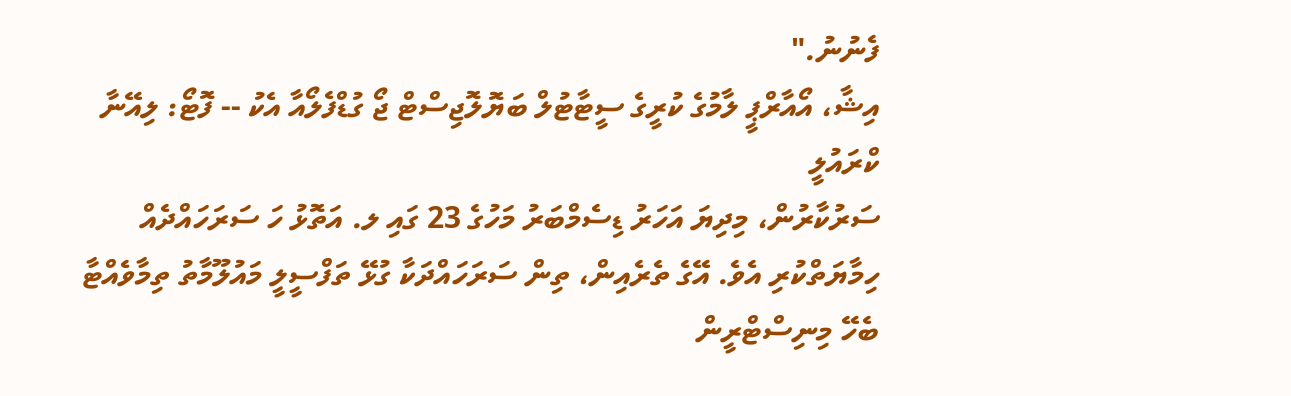ފެނުނު."
އިޝާ، އޯއާރްޕީ ލާމުގެ ކުރީގެ ސީޓާޓުލް ބަޔޮލޮޖިސްޓް ޖޯ ގުޑްފެލޯއާ އެކު -- ފޮޓޯ: ލިއޭނާ ކްރައުލީ
ސަރުކާރުން، މިދިޔަ އަހަރު ޑިސެމްބަރު މަހުގެ 23 ގައި ލ. އަތޮޅު ހަ ސަރަހައްދެއް ހިމާޔަތްކުރި އެވެ. އޭގެ ތެރެއިން، ތިން ސަރަހައްދަކާ ގުޅޭ ތަފްސީލީ މައުލޫމާތު ތިމާވެއްޓާ ބެހޭ މިނިސްޓްރީން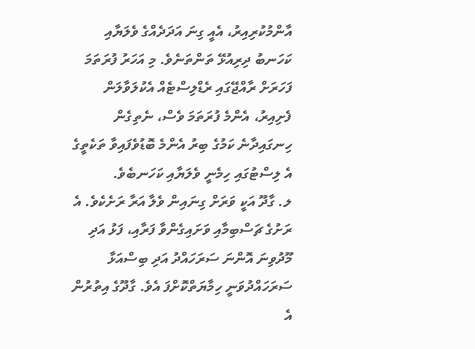އާންމުކުރިއިރު، އެއީ ގިނަ އަދަދެއްގެ ވެލަޔާއި ކަހަނބު ދިރިއުޅޭ ތަންތަނެވެ. މި އަހަރު ފުރަތަމަ ފަހަރަށް ރާއްޖޭގައި ރެޑްލިސްޓެއް އެކުލަވާލަން ފެށިއިރު، އެންމެ ފުރަތަމަ ވެސް، ނެތިގެން ހިނގައިދާނެ ކަމުގެ ބިރު އެންމެ ބޮޑުވެފައިވާ ތަކެތީގެ އެ ލިސްޓުގައި ހިމެނީ ވެލަޔާއި ކަހަނބެވެ.
ލ. ގާދޫ އަކީ ވަރަށް ގިނައިން ވެލާ އަރާ ރަށެކެވެ. އެ ރަށުގެ ޗަސްބިމާއި ވަށައިގެންވާ ފަރާއި، ފަޅު އަދި މޫދުވިނަ އޮންނަ ސަރަހައްދު އަދި ބިސްއަޅާ ސަރަހައްދުވަނީ ހިމާޔަތްކޮށްފަ އެވެ. ގާދޫގެ އިތުރުން އެ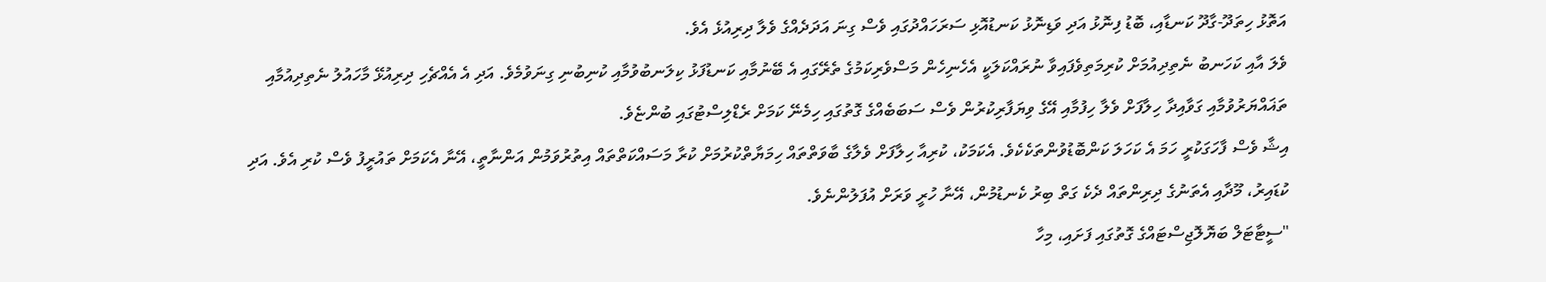އަތޮޅު ހިތަދޫ-ގާދޫ ކަނޑާއި، ބޮޑު ފިނޮޅު އަދި ވަޑިނޮޅު ކަނޑުއޮޅި ސަރަހައްދުގައި ވެސް ގިނަ އަދަދެއްގެ ވެލާ ދިރިއުޅެ އެވެ.
ވެލަ އާއި ކަހަނބު ނެތިދިއުމަށް ކުރިމަތިވެފައިވާ ނުރައްކަލަކީ އެހެނިހެން މަސްވެރިކަމުގެ ތެރޭގައި އެ ބޭނުމާއި ކަނޑުފަޅު ކިލަނބުވުމާއި ކުނިބުނި ގިނަވުމެވެ. އަދި އެ އެއްޗެހި ދިރިއުޅޭ މާހައުލު ނެތިދިއުމާއި ތަޣައްޔަރުވުމާއި ގަވާއިދާ ހިލާފަށް ވެލާ ހިފުމާއި އޭގެ ވިޔަފާރިކުރުން ވެސް ސަބަބެއްގެ ގޮތުގައި ހިމެނޭ ކަމަށް ރެޑްލިސްޓުގައި ބުންޏެވެ.
އިޝާ ވެސް ފާހަގަކުރީ ހަމަ އެ ކަހަލަ ކަންބޮޑުވުންތަކެކެވެ. އެކަމަކު، ކުރިއާ ހިލާފަށް ވެލާގެ ބާވަތްތައް ހިމަޔާތްކުރުމަށް ކުރާ މަސައްކަތްތައް އިތުރުވަމުން އަންނާތީ، އޭނާ އެކަމަށް ތައުރީފު ވެސް ކުރި އެވެ. އަދި ކުޑައިރު، މޫދާއި އެތަނުގެ ދިރިންތައް ދެކެ ގަތް ބިރު ކެނޑުމުން، އޭނާ ހުރީ ވަރަށް އުފަލުންނެވެ.
"ސީޓާޓަލް ބަޔޮލޮޖިސްޓައްގެ ގޮތުގައި ފަށައި، މިހާ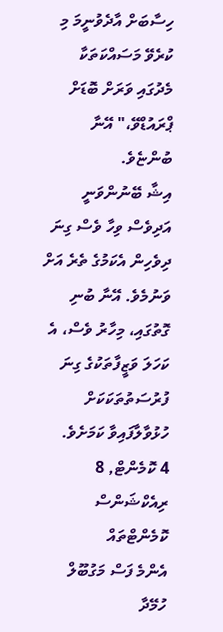ހިސާބަށް އާދެވުނީމަ މި ކުރެވޭ މަސައްކަތަކާ މެދުގައި ވަރަށް ބޮޑަށް ޕްރައުޑްވޭ،" އޭނާ ބުންޏެވެ.
އިޝާ ބޭނުންވަނީ އަދިވެސް ވިހާ ވެސް ގިނަ ދިވެހިން އެކަމުގެ ތެރެ އަށް ވަނުމެވެ. އޭނާ ބުނި ގޮތުގައި، މިހާރު ވެސް، އެ ކަހަލަ ވަޒީފާތަކުގެ ގިނަ ފުރުސަތުތަކަކަށް ހުޅުވާލާފައިވާ ކަމަށެވެ.
4 ކޮމެންޓް, 8 ރިއެކްޝަންސް
ކޮމެންޓްތައް
އެންމެ ފަސް މަގުބޫލް
ހުމޭދާ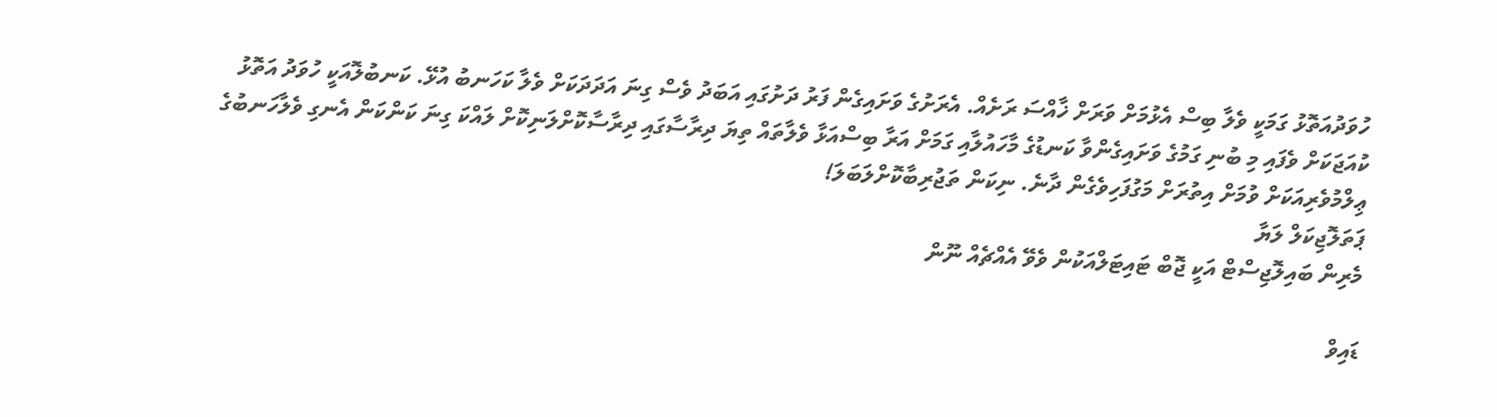ހުވަދުއަތޮޅު ގަމަކީ ވެލާ ބިސް އެޅުމަށް ވަރަށް ޚާއްސަ ރަށެއް. އެރަށުގެ ވަށައިގެން ފަރު ދަށުގައި އަބަދު ވެސް ގިނަ އަދަދަކަށް ވެލާ ކަހަނބު އުޅޭ. ކަނބުލޮއަކީ ހުވަދު އަތޮޅު ކުއަޖަކަށް ވެފައި މި ބުނި ގަމުގެ ވަށައިގެންވާ ކަނޑުގެ މާހައުލާއި ގަމަށް އަރާ ބިސްއަޅާ ވެލާތައް ތިޔަ ދިރާސާގައި ދިރާސާކޮށްލަނިކޮށް ލައްކަ ގިނަ ކަންކަން އެނގި ވެލާހަނބުގެ ޢިލްމުވެރިއަކަށް ވުމަށް އިތުރަށް މަގުފަހިވެގެން ދާނެ. ނިކަން ތަޖުރިބާކޮށްލަބަލަ!
ޕަތަލޮޖިކަލް ލަޔާ
މެރިން ބައިލޮޖިސްޓް އަކީ ޖޮބް ޓައިޓަލްއަކުން ވެވޭ އެއްޗެއް ނޫން

ޑައިވް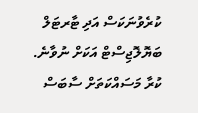ކުރެވުނަކަސް އަދި ޓާރޓަލް ބަޔޮލޮޖިސްޓް އަކަށް ނުވާނެ. ކުރާ މަސައްކަތަށް ސާބަސް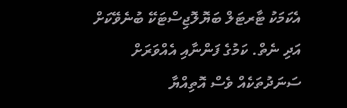އެކަމަކު ޓާރޓަލް ބަޔޮލޮޖިސްޓަކޭ ބުނެވޭކަށް އަދި ނެތް. ކަމުގެ ފަންނާއި އެއްވަރަށް ސަނަދުތަކެއް ވެސް އޮތިއްޔާ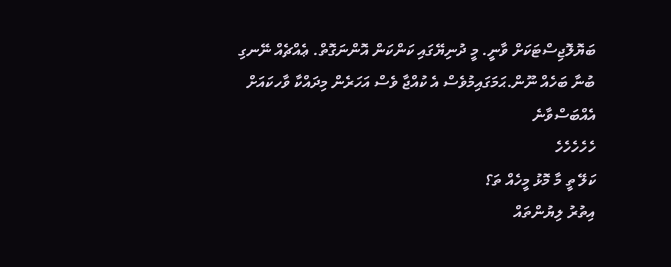ބަޔޮލޮޖިސްޓަކަށް ވާނީ. މީ ދުނިޔޭގައި ކަންކަން އޮންނަގޮތް. ޢެއްޗެއް ނޭނގި ބުނާ ބަހެއް ނޫން.ޙަމަގައިމުވެސް އެ ކުއްޖާ ވެސް އަހަރެން މިދައްކާ ވާހކައަށް އެއްބަސްވާނެ
ހެހެހެހެހެ
ކަލޭ ތީ މާ މޮޅު މީހެއް ތަ؟
އިތުރު ލިޔުންތައް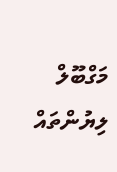މަގްބޫލް ލިޔުންތައް